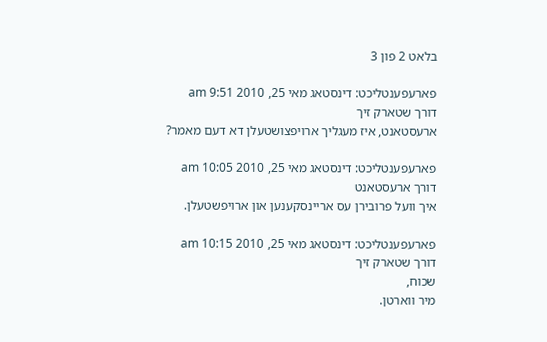בלאט 2 פון 3

פארעפענטליכט: דינסטאג מאי 25, 2010 9:51 am
דורך שטארק זיך
ארעסטאנט, איז מעגליך ארויפצושטעלן דא דעם מאמר?

פארעפענטליכט: דינסטאג מאי 25, 2010 10:05 am
דורך ארעסטאנט
איך וועל פרובירן עס אריינסקענען און ארויפשטעלן.

פארעפענטליכט: דינסטאג מאי 25, 2010 10:15 am
דורך שטארק זיך
שכוח,
מיר ווארטן.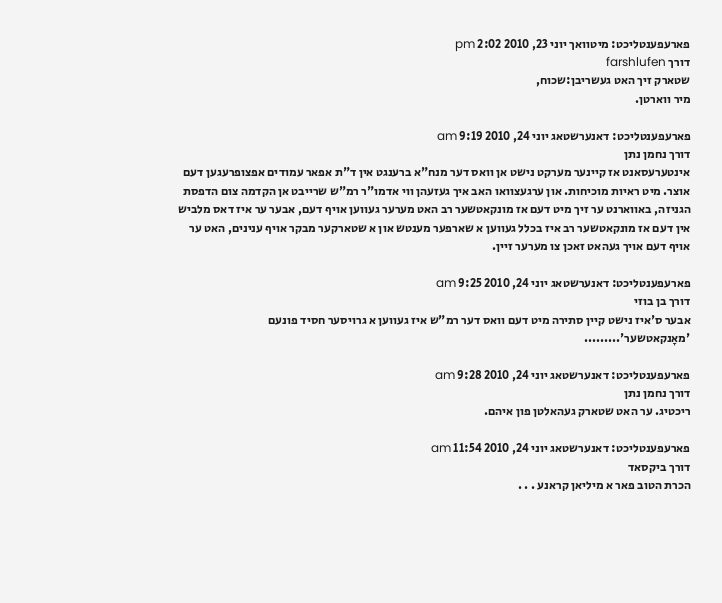פארעפענטליכט: מיטוואך יוני 23, 2010 2:02 pm
דורך farshlufen
שטארק זיך האט געשריבן:שכוח,
מיר ווארטן.

פארעפענטליכט: דאנערשטאג יוני 24, 2010 9:19 am
דורך נחמן נתן
אינטערעסאנט אז קיינער מערקט נישט אן וואס דער מנח"א ברענגט אין ד"ת אפאר עמודים אפצופרעגען דעם אוצר. מיט ראיות מוכיחות. און ערגעצוואו האב איך געזעהן ווי אדמו"ר רמ"ש שרייבט אן הקדמה צום הדפסת הגניזה, באווארנט ער זיך מיט דעם אז מונקאטשער רב האט מערער געווען אויף דעם, אבער ער איז דאס מלביש אין דעם אז מונקאטשער רב איז בכלל געווען א שארפער מענטש און א שטארקער מבקר אויף ענינים, האט ער אויף דעם אויך געהאט זאכן צו מערער זיין.

פארעפענטליכט: דאנערשטאג יוני 24, 2010 9:25 am
דורך בן בוזי
אבער ס'איז נישט קיין סתירה מיט דעם וואס דער רמ"ש איז געווען א גרויסער חסיד פונעם 'מאָנקאטשער'.........

פארעפענטליכט: דאנערשטאג יוני 24, 2010 9:28 am
דורך נחמן נתן
ריכטיג. ער האט שטארק געהאלטן פון איהם.

פארעפענטליכט: דאנערשטאג יוני 24, 2010 11:54 am
דורך ביקסאד
הכרת הטוב פאר א מיליאן קראנע . . .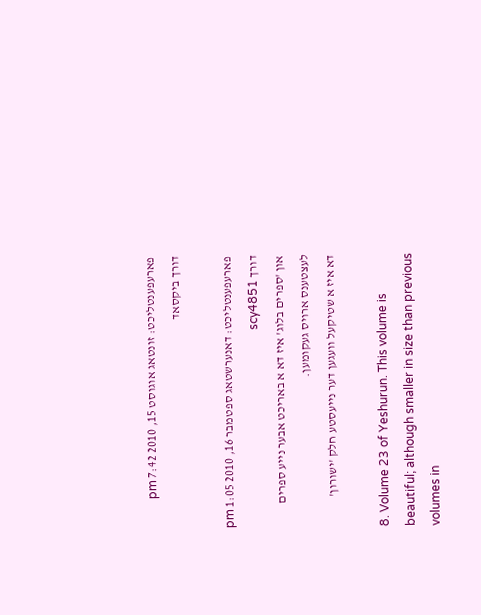פארעפענטליכט: זונטאג אוגוסט 15, 2010 7:42 pm
דורך ביקסאד

פארעפענטליכט: דאנערשטאג ספטמבר 16, 2010 1:05 pm
דורך scy4851
און 'ספרים בלוג' איז דא א באריכט אבער נייע ספרים לעצטענס ארויס געקומען.
דא איז א שטיקעל וועגען דער נייעסטע חלק 'ישורון'

8. Volume 23 of Yeshurun. This volume is beautiful; although smaller in size than previous volumes in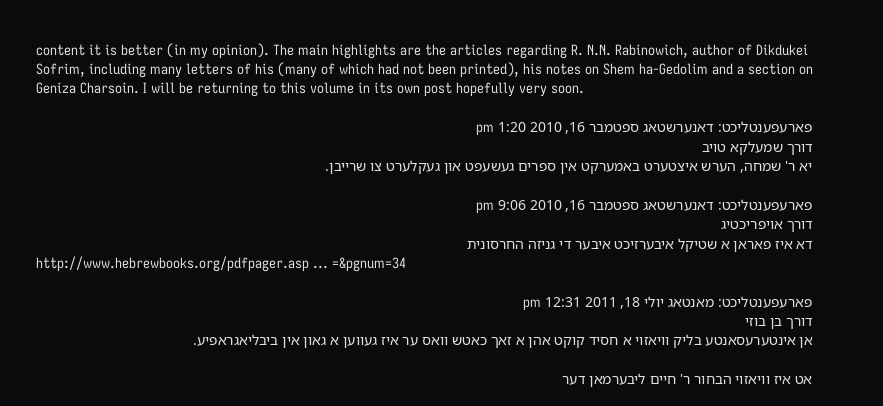content it is better (in my opinion). The main highlights are the articles regarding R. N.N. Rabinowich, author of Dikdukei Sofrim, including many letters of his (many of which had not been printed), his notes on Shem ha-Gedolim and a section on Geniza Charsoin. I will be returning to this volume in its own post hopefully very soon.

פארעפענטליכט: דאנערשטאג ספטמבר 16, 2010 1:20 pm
דורך שמעלקא טויב
יא ר' שמחה, הערש איצטערט באמערקט אין ספרים געשעפט און געקלערט צו שרייבן.

פארעפענטליכט: דאנערשטאג ספטמבר 16, 2010 9:06 pm
דורך אויפריכטיג
דא איז פאראן א שטיקל איבערזיכט איבער די גניזה החרסונית
http://www.hebrewbooks.org/pdfpager.asp ... =&pgnum=34

פארעפענטליכט: מאנטאג יולי 18, 2011 12:31 pm
דורך בן בוזי
אן אינטערעסאנטע בליק וויאזוי א חסיד קוקט אהן א זאך כאטש וואס ער איז געווען א גאון אין ביבליאגראפיע.

אט איז וויאזוי הבחור ר' חיים ליבערמאן דער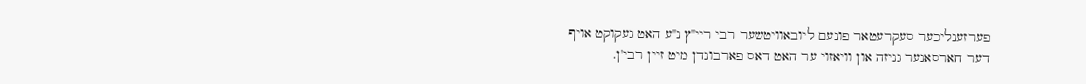פערזענליכער סעקרעטאר פונעם ליובאוויטשער רבי ריי"ץ נ"ע האט געקוקט אויף דער חארסאנער גניזה און וויאזוי ער האט דאס פארבונדן מיט זיין רבי'ן.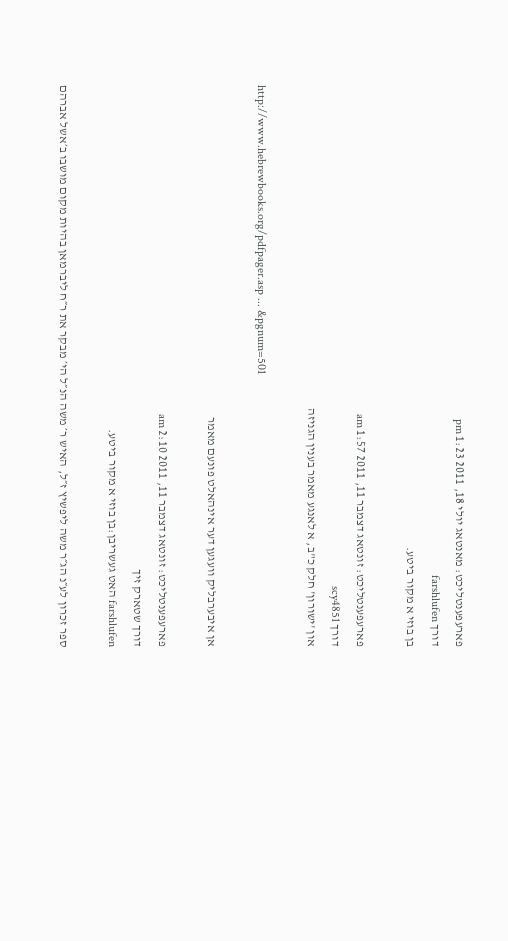פארעפענטליכט: מאנטאג יולי 18, 2011 1:23 pm
דורך farshlufen
בן בוזי א מקור ביטע.

פארעפענטליכט: זונטאג דצמבר 11, 2011 1:57 am
דורך scy4851
און 'ישורון' חלק כ"ב, א לאנגע מאמר בענין הגניזה

http://www.hebrewbooks.org/pdfpager.asp ... &pgnum=501

אן איבערבליק וועגען דער אינהאלט פונעם מאמר

פארעפענטליכט: זונטאג דצמבר 11, 2011 2:10 am
דורך שטארק זיך
farshlufen האט געשריבן:בן בוזי א מקור ביטע.

ספר זכרון לע״נ הג״ר משה ליפשיץ ז״ל, האיש ר׳ משה הנ״ל הי׳ מבקר את ר״ח ליברמאן בהיות מקום מושבו ב׳אשל אברהם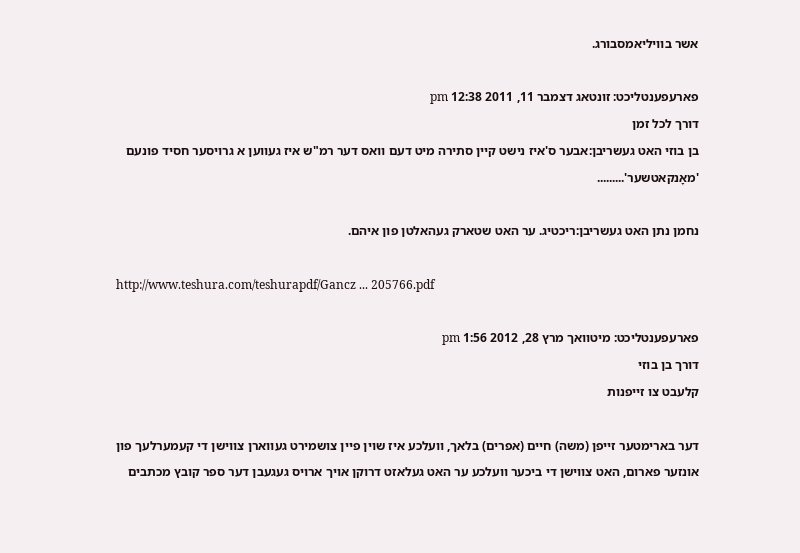אשר בוויליאמסבורג.

פארעפענטליכט: זונטאג דצמבר 11, 2011 12:38 pm
דורך לכל זמן
בן בוזי האט געשריבן:אבער ס'איז נישט קיין סתירה מיט דעם וואס דער רמ"ש איז געווען א גרויסער חסיד פונעם 'מאָנקאטשער'.........

נחמן נתן האט געשריבן:ריכטיג. ער האט שטארק געהאלטן פון איהם.

http://www.teshura.com/teshurapdf/Gancz ... 205766.pdf

פארעפענטליכט: מיטוואך מרץ 28, 2012 1:56 pm
דורך בן בוזי
קלעבט צו זייפנות

דער בארימטער זייפן (משה) חיים (אפרים) בלאך, וועלכע איז שוין פיין צושמירט געווארן צווישן די קעמערלעך פון אונזער פארום, האט צווישן די ביכער וועלכע ער האט געלאזט דרוקן אויך ארויס געגעבן דער ספר קובץ מכתבים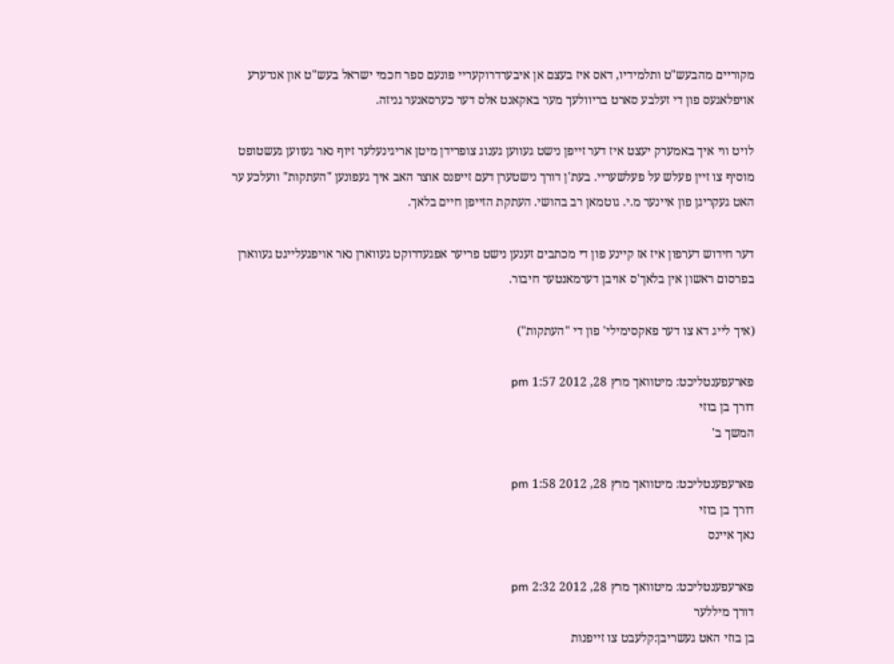מקוריים מהבעש"ט ותלמידיו, דאס איז בעצם אן איבערדרוקעריי פונעם ספר חכמי ישראל בעש"ט און אנדערע אויפלאגעס פון די זעלבע סארט בריוולעך מער באקאנט אלס דער כערסאנער גניזה.

לויט ווי איך באמערק יעצט איז דער זייפן נישט געווען גענוג צופרידן מיטן אריגינעלער זיוף נאר געווען געשטופט מוסיף צו זיין פעלש על פעלשעריי. בעת'ן דורך נישטערן דעם זייפנס אוצר האב איך געפונען "העתקות" וועלכע ער האט געקריגן פון איינער מ.י. גוטמאן רב בהושי. העתקת הזייפן חיים בלאך.

דער חידוש דערפון איז אז קיינע פון די מכתבים זענען נישט פריער אפגעדרוקט געווארן נאר אויפגעלייגט געווארן בפרסום ראשון אין בלאך'ס אויבן דערמאנטער חיבור.

(איך לייג דא צו דער פאקסימילי' פון די "העתקות")

פארעפענטליכט: מיטוואך מרץ 28, 2012 1:57 pm
דורך בן בוזי
המשך ב'

פארעפענטליכט: מיטוואך מרץ 28, 2012 1:58 pm
דורך בן בוזי
נאך איינס

פארעפענטליכט: מיטוואך מרץ 28, 2012 2:32 pm
דורך מיללער
בן בוזי האט געשריבן:קלעבט צו זייפנות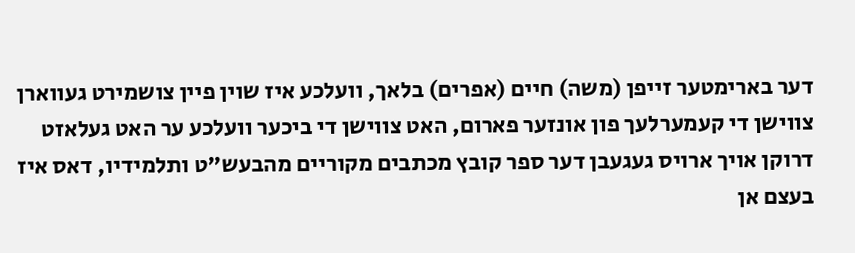דער בארימטער זייפן (משה) חיים (אפרים) בלאך, וועלכע איז שוין פיין צושמירט געווארן צווישן די קעמערלעך פון אונזער פארום, האט צווישן די ביכער וועלכע ער האט געלאזט דרוקן אויך ארויס געגעבן דער ספר קובץ מכתבים מקוריים מהבעש"ט ותלמידיו, דאס איז בעצם אן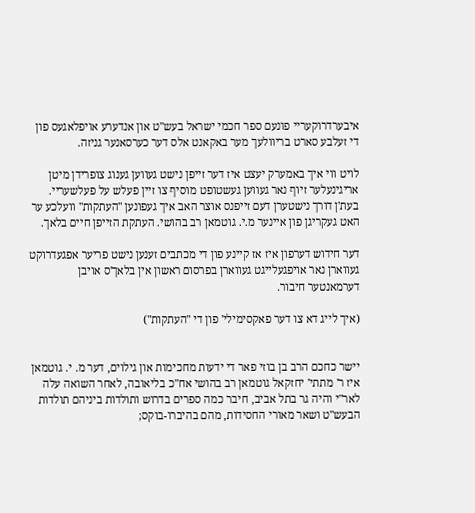איבערדרוקעריי פונעם ספר חכמי ישראל בעש"ט און אנדערע אויפלאגעס פון די זעלבע סארט בריוולעך מער באקאנט אלס דער כערסאנער גניזה.

לויט ווי איך באמערק יעצט איז דער זייפן נישט געווען גענוג צופרידן מיטן אריגינעלער זיוף נאר געווען געשטופט מוסיף צו זיין פעלש על פעלשעריי. בעת'ן דורך נישטערן דעם זייפנס אוצר האב איך געפונען "העתקות" וועלכע ער האט געקריגן פון איינער מ.י. גוטמאן רב בהושי. העתקת הזייפן חיים בלאך.

דער חידוש דערפון איז אז קיינע פון די מכתבים זענען נישט פריער אפגעדרוקט געווארן נאר אויפגעלייגט געווארן בפרסום ראשון אין בלאך'ס אויבן דערמאנטער חיבור.

(איך לייג דא צו דער פאקסימילי' פון די "העתקות")


יישר כחכם הרב בן בוזי פאר די ידעות מחכימות און גילוים, דער מ. י. גוטמאן איז ר' מתתי' יחזקאל גוטמאן רב בהושי אח"כ בליאובה, לאחר השואה עלה לאר"י והיה גר בתל אביב, חיבר כמה ספרים בדרוש ותולדות ביניהם תולדות הבעש"ט ושאר מאורי החסידות, מהם בהיברו-בוקס;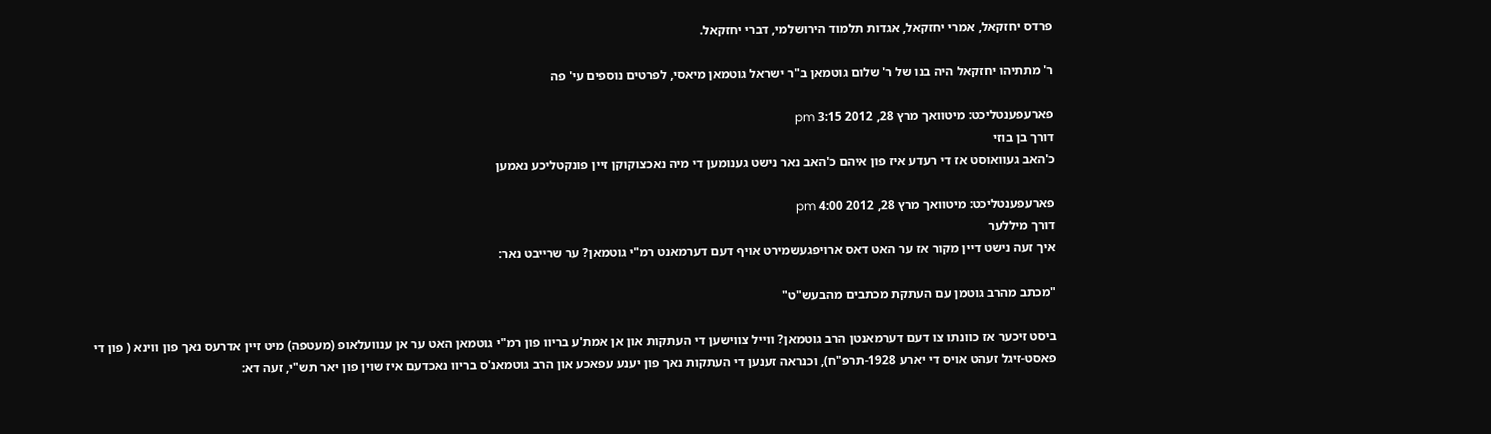פרדס יחזקאל, אמרי יחזקאל, אגדות תלמוד הירושלמי, דברי יחזקאל.

ר' מתתיהו יחזקאל היה בנו של ר' שלום גוטמאן ב"ר ישראל גוטמאן מיאסי, לפרטים נוספים עי' פה

פארעפענטליכט: מיטוואך מרץ 28, 2012 3:15 pm
דורך בן בוזי
כ'האב געוואוסט אז די רעדע איז פון איהם כ'האב נאר נישט גענומען די מיה נאכצוקוקן זיין פונקטליכע נאמען

פארעפענטליכט: מיטוואך מרץ 28, 2012 4:00 pm
דורך מיללער
איך זעה נישט דיין מקור אז ער האט דאס ארויפגעשמירט אויף דעם דערמאנט רמ"י גוטמאן? ער שרייבט נאר:

"מכתב מהרב גוטמן עם העתקת מכתבים מהבעש"ט"

ביסט זיכער אז כוונתו צו דעם דערמאנטן הרב גוטמאן? ווייל צווישען די העתקות און אן אמת'ע בריוו פון רמ"י גוטמאן האט ער אן ענוועלאופ (מעטפה) מיט זיין אדרעס נאך פון ווינא ( פון די פאסט-זיגל זעהט אויס די יארע 1928-תרפ"ח), וכנראה זענען די העתקות נאך פון יענע עפאכע און הרב גוטמאנ'ס בריוו נאכדעם איז שוין פון יאר תש"י, זעה דא: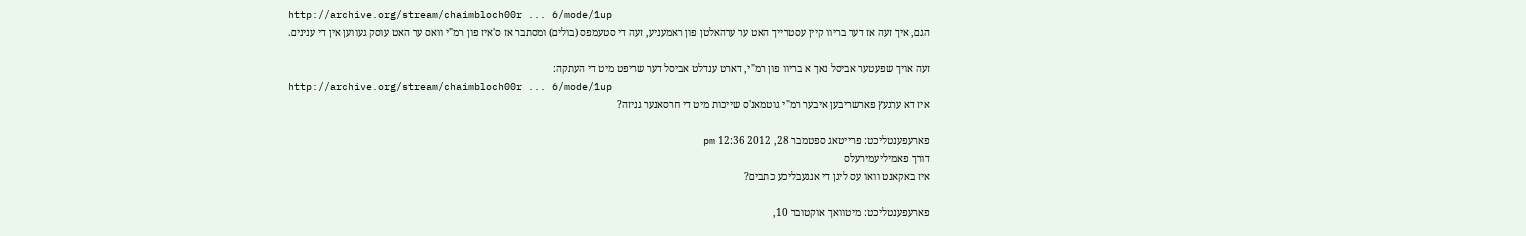http://archive.org/stream/chaimbloch00r ... 6/mode/1up
הגם, איך זעה אז דער בריוו קיין עסטרייך האט ער ערהאלטן פון ראמעניע, זעה די סטעמפס (בולים) ומסתבר אז ס'איז פון רמ"י וואס ער האט עוסק געווען אין די ענינים.

זעה אויך שפעטער אביסל נאך א בריוו פון רמ"י, דארט ענדלט אביסל דער שריפט מיט די העתקה:
http://archive.org/stream/chaimbloch00r ... 6/mode/1up
איז דא ערגעץ פארשריבען איבער רמ"י גוטמאנ'ס שייכות מיט די חרסאנער גניזה?

פארעפענטליכט: פרייטאג ספטמבר 28, 2012 12:36 pm
דורך פאמיליעמירעלס
איז באקאנט וואו עס ליגן די אנגעבליכע כתבים?

פארעפענטליכט: מיטוואך אוקטובר 10,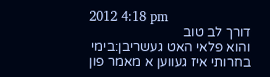2012 4:18 pm
דורך לב טוב
והוא פלאי האט געשריבן:בימי בחרותי איז געווען א מאמר פון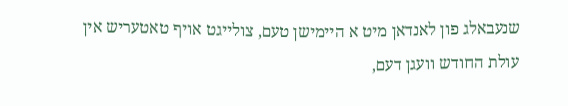שנעבאלג פון לאנדאן מיט א היימישן טעם, צולייגט אויף טאטעריש אין עולת החודש וועגן דעם,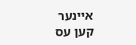איינער קען עס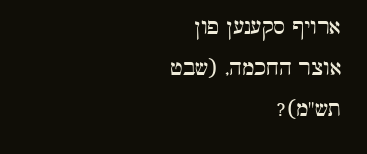ארויף סקענען פון אוצר החכמה, (שבט תש"מ)?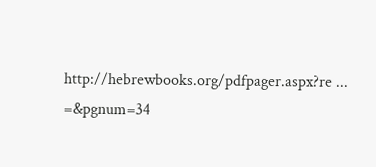http://hebrewbooks.org/pdfpager.aspx?re ... =&pgnum=34